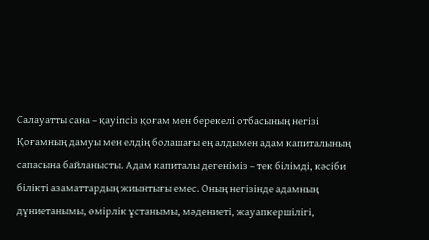Салауатты сана – қауіпсіз қоғам мен берекелі отбасының негізі
Қоғамның дамуы мен елдің болашағы ең алдымен адам капиталының сапасына байланысты. Адам капиталы дегеніміз – тек білімді, кәсіби білікті азаматтардың жиынтығы емес. Оның негізінде адамның дүниетанымы, өмірлік ұстанымы, мәдениеті, жауапкершілігі,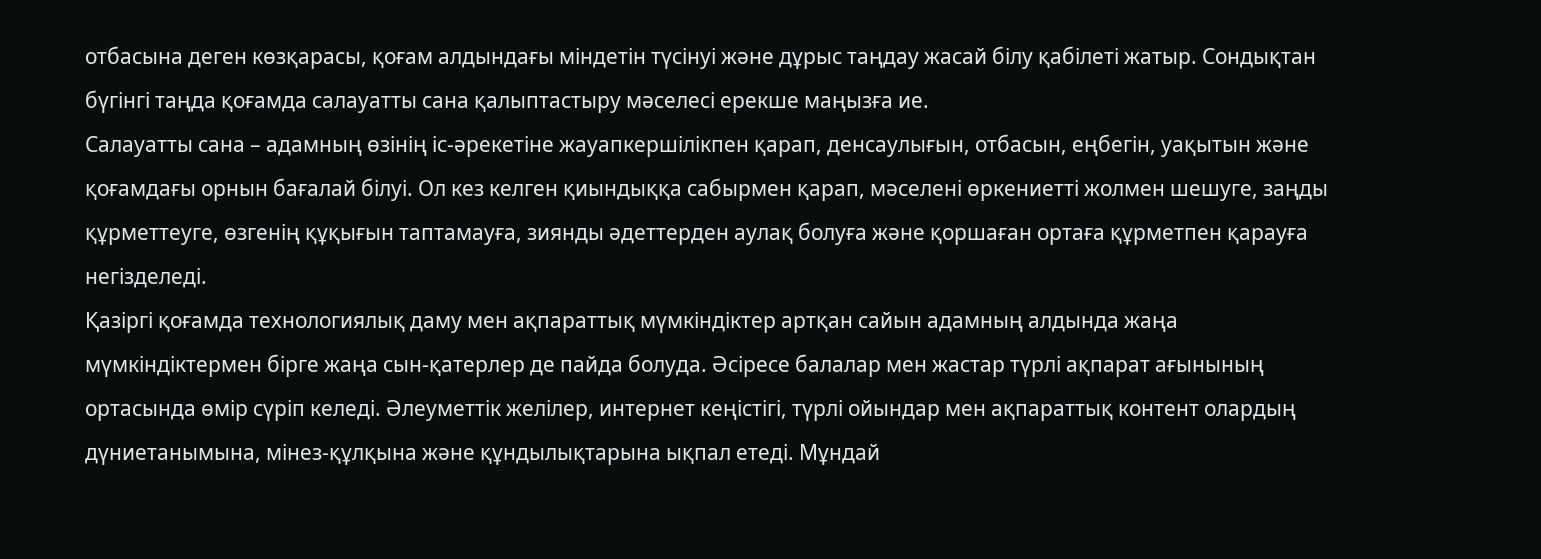отбасына деген көзқарасы, қоғам алдындағы міндетін түсінуі және дұрыс таңдау жасай білу қабілеті жатыр. Сондықтан бүгінгі таңда қоғамда салауатты сана қалыптастыру мәселесі ерекше маңызға ие.
Салауатты сана – адамның өзінің іс-әрекетіне жауапкершілікпен қарап, денсаулығын, отбасын, еңбегін, уақытын және қоғамдағы орнын бағалай білуі. Ол кез келген қиындыққа сабырмен қарап, мәселені өркениетті жолмен шешуге, заңды құрметтеуге, өзгенің құқығын таптамауға, зиянды әдеттерден аулақ болуға және қоршаған ортаға құрметпен қарауға негізделеді.
Қазіргі қоғамда технологиялық даму мен ақпараттық мүмкіндіктер артқан сайын адамның алдында жаңа мүмкіндіктермен бірге жаңа сын-қатерлер де пайда болуда. Әсіресе балалар мен жастар түрлі ақпарат ағынының ортасында өмір сүріп келеді. Әлеуметтік желілер, интернет кеңістігі, түрлі ойындар мен ақпараттық контент олардың дүниетанымына, мінез-құлқына және құндылықтарына ықпал етеді. Мұндай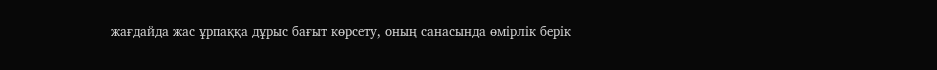жағдайда жас ұрпаққа дұрыс бағыт көрсету, оның санасында өмірлік берік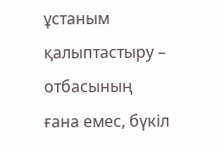ұстаным қалыптастыру – отбасының ғана емес, бүкіл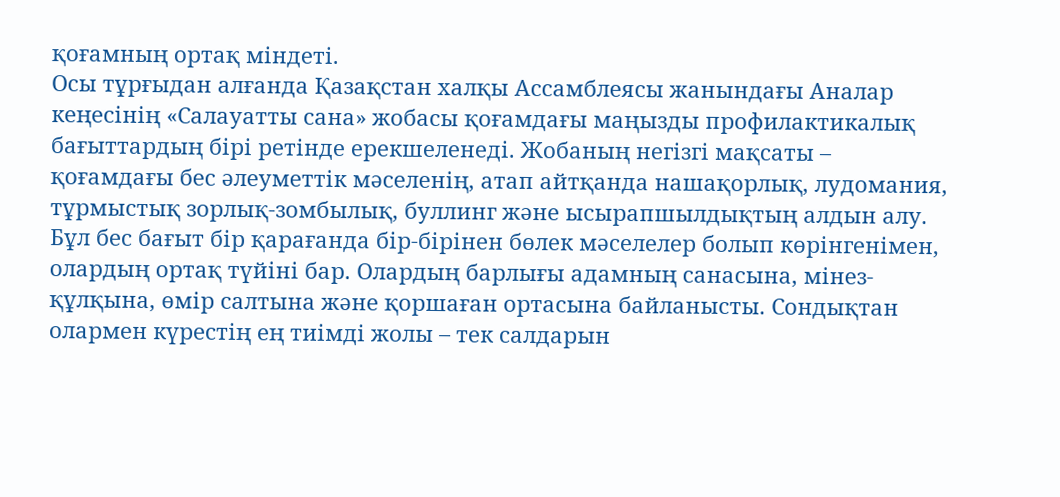қоғамның ортақ міндеті.
Осы тұрғыдан алғанда Қазақстан халқы Ассамблеясы жанындағы Аналар кеңесінің «Салауатты сана» жобасы қоғамдағы маңызды профилактикалық бағыттардың бірі ретінде ерекшеленеді. Жобаның негізгі мақсаты – қоғамдағы бес әлеуметтік мәселенің, атап айтқанда нашақорлық, лудомания, тұрмыстық зорлық-зомбылық, буллинг және ысырапшылдықтың алдын алу.
Бұл бес бағыт бір қарағанда бір-бірінен бөлек мәселелер болып көрінгенімен, олардың ортақ түйіні бар. Олардың барлығы адамның санасына, мінез-құлқына, өмір салтына және қоршаған ортасына байланысты. Сондықтан олармен күрестің ең тиімді жолы – тек салдарын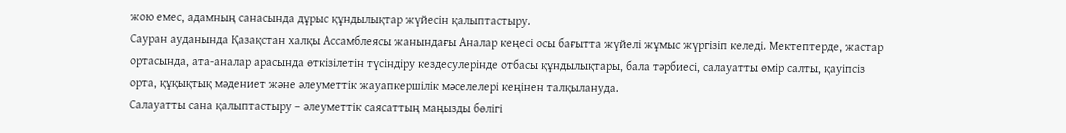жою емес, адамның санасында дұрыс құндылықтар жүйесін қалыптастыру.
Сауран ауданында Қазақстан халқы Ассамблеясы жанындағы Аналар кеңесі осы бағытта жүйелі жұмыс жүргізіп келеді. Мектептерде, жастар ортасында, ата-аналар арасында өткізілетін түсіндіру кездесулерінде отбасы құндылықтары, бала тәрбиесі, салауатты өмір салты, қауіпсіз орта, құқықтық мәдениет және әлеуметтік жауапкершілік мәселелері кеңінен талқылануда.
Салауатты сана қалыптастыру – әлеуметтік саясаттың маңызды бөлігі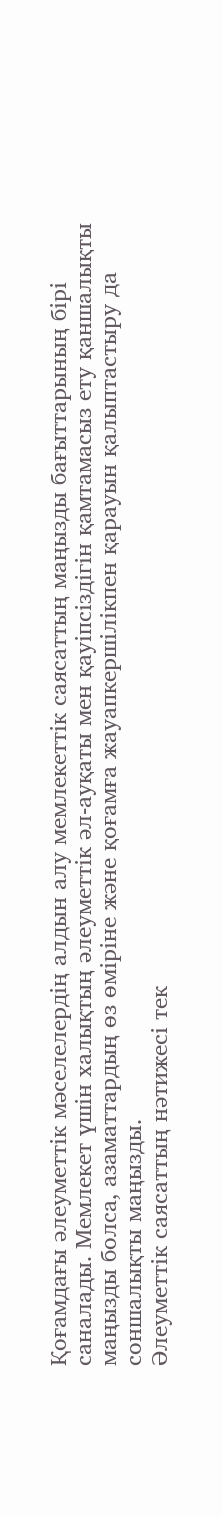Қоғамдағы әлеуметтік мәселелердің алдын алу мемлекеттік саясаттың маңызды бағыттарының бірі саналады. Мемлекет үшін халықтың әлеуметтік әл-ауқаты мен қауіпсіздігін қамтамасыз ету қаншалықты маңызды болса, азаматтардың өз өміріне және қоғамға жауапкершілікпен қарауын қалыптастыру да соншалықты маңызды.
Әлеуметтік саясаттың нәтижесі тек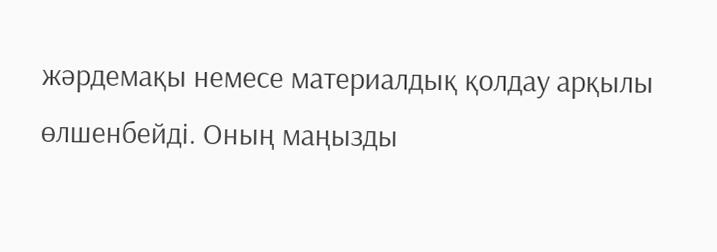жәрдемақы немесе материалдық қолдау арқылы өлшенбейді. Оның маңызды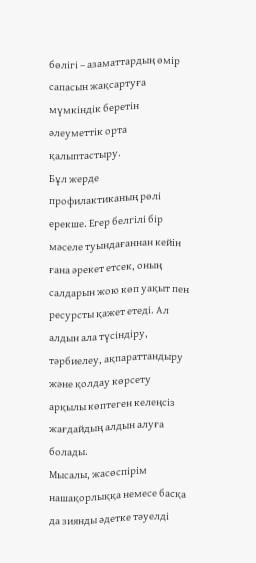бөлігі – азаматтардың өмір сапасын жақсартуға мүмкіндік беретін әлеуметтік орта қалыптастыру.
Бұл жерде профилактиканың рөлі ерекше. Егер белгілі бір мәселе туындағаннан кейін ғана әрекет етсек, оның салдарын жою көп уақыт пен ресурсты қажет етеді. Ал алдын ала түсіндіру, тәрбиелеу, ақпараттандыру және қолдау көрсету арқылы көптеген келеңсіз жағдайдың алдын алуға болады.
Мысалы, жасөспірім нашақорлыққа немесе басқа да зиянды әдетке тәуелді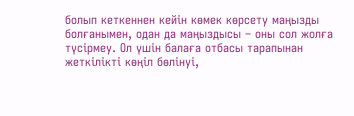болып кеткеннен кейін көмек көрсету маңызды болғанымен, одан да маңыздысы – оны сол жолға түсірмеу. Ол үшін балаға отбасы тарапынан жеткілікті көңіл бөлінуі,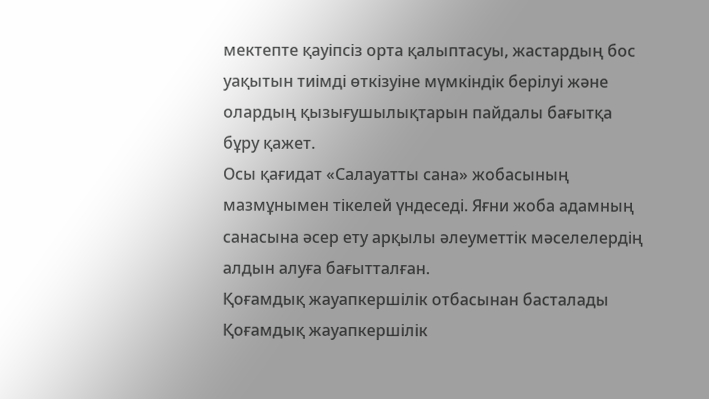мектепте қауіпсіз орта қалыптасуы, жастардың бос уақытын тиімді өткізуіне мүмкіндік берілуі және олардың қызығушылықтарын пайдалы бағытқа бұру қажет.
Осы қағидат «Салауатты сана» жобасының мазмұнымен тікелей үндеседі. Яғни жоба адамның санасына әсер ету арқылы әлеуметтік мәселелердің алдын алуға бағытталған.
Қоғамдық жауапкершілік отбасынан басталады
Қоғамдық жауапкершілік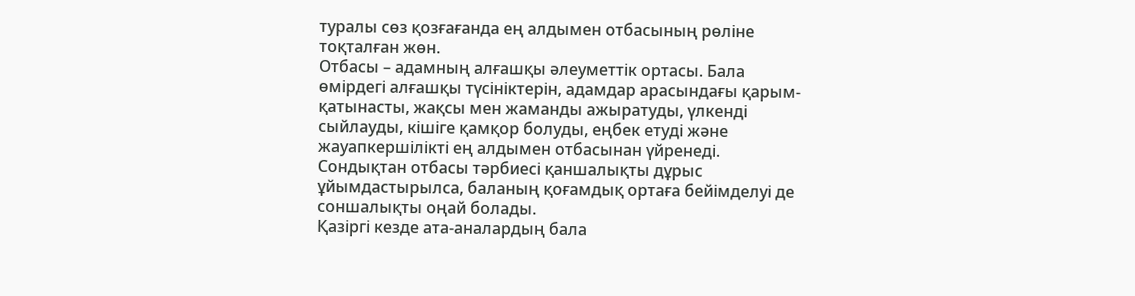туралы сөз қозғағанда ең алдымен отбасының рөліне тоқталған жөн.
Отбасы – адамның алғашқы әлеуметтік ортасы. Бала өмірдегі алғашқы түсініктерін, адамдар арасындағы қарым-қатынасты, жақсы мен жаманды ажыратуды, үлкенді сыйлауды, кішіге қамқор болуды, еңбек етуді және жауапкершілікті ең алдымен отбасынан үйренеді.
Сондықтан отбасы тәрбиесі қаншалықты дұрыс ұйымдастырылса, баланың қоғамдық ортаға бейімделуі де соншалықты оңай болады.
Қазіргі кезде ата-аналардың бала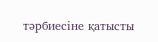тәрбиесіне қатысты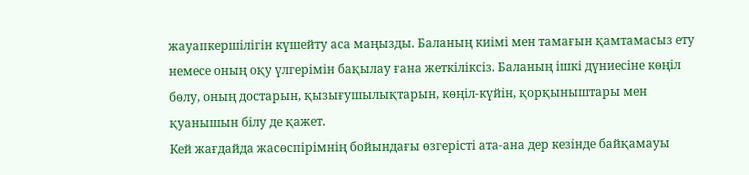жауапкершілігін күшейту аса маңызды. Баланың киімі мен тамағын қамтамасыз ету немесе оның оқу үлгерімін бақылау ғана жеткіліксіз. Баланың ішкі дүниесіне көңіл бөлу, оның достарын, қызығушылықтарын, көңіл-күйін, қорқыныштары мен қуанышын білу де қажет.
Кей жағдайда жасөспірімнің бойындағы өзгерісті ата-ана дер кезінде байқамауы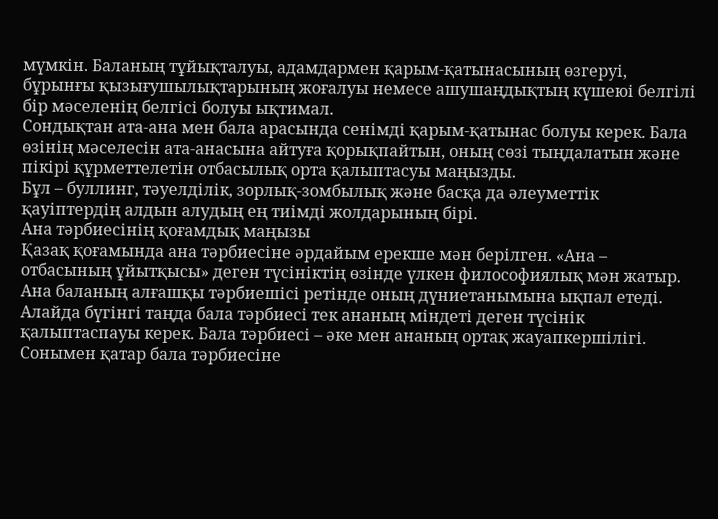мүмкін. Баланың тұйықталуы, адамдармен қарым-қатынасының өзгеруі, бұрынғы қызығушылықтарының жоғалуы немесе ашушаңдықтың күшеюі белгілі бір мәселенің белгісі болуы ықтимал.
Сондықтан ата-ана мен бала арасында сенімді қарым-қатынас болуы керек. Бала өзінің мәселесін ата-анасына айтуға қорықпайтын, оның сөзі тыңдалатын және пікірі құрметтелетін отбасылық орта қалыптасуы маңызды.
Бұл – буллинг, тәуелділік, зорлық-зомбылық және басқа да әлеуметтік қауіптердің алдын алудың ең тиімді жолдарының бірі.
Ана тәрбиесінің қоғамдық маңызы
Қазақ қоғамында ана тәрбиесіне әрдайым ерекше мән берілген. «Ана – отбасының ұйытқысы» деген түсініктің өзінде үлкен философиялық мән жатыр.
Ана баланың алғашқы тәрбиешісі ретінде оның дүниетанымына ықпал етеді. Алайда бүгінгі таңда бала тәрбиесі тек ананың міндеті деген түсінік қалыптаспауы керек. Бала тәрбиесі – әке мен ананың ортақ жауапкершілігі.
Сонымен қатар бала тәрбиесіне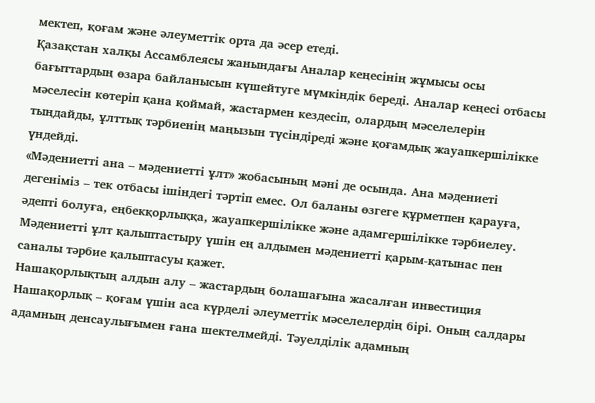мектеп, қоғам және әлеуметтік орта да әсер етеді.
Қазақстан халқы Ассамблеясы жанындағы Аналар кеңесінің жұмысы осы бағыттардың өзара байланысын күшейтуге мүмкіндік береді. Аналар кеңесі отбасы мәселесін көтеріп қана қоймай, жастармен кездесіп, олардың мәселелерін тыңдайды, ұлттық тәрбиенің маңызын түсіндіреді және қоғамдық жауапкершілікке үндейді.
«Мәдениетті ана – мәдениетті ұлт» жобасының мәні де осында. Ана мәдениеті дегеніміз – тек отбасы ішіндегі тәртіп емес. Ол баланы өзгеге құрметпен қарауға, әдепті болуға, еңбекқорлыққа, жауапкершілікке және адамгершілікке тәрбиелеу.
Мәдениетті ұлт қалыптастыру үшін ең алдымен мәдениетті қарым-қатынас пен саналы тәрбие қалыптасуы қажет.
Нашақорлықтың алдын алу – жастардың болашағына жасалған инвестиция
Нашақорлық – қоғам үшін аса күрделі әлеуметтік мәселелердің бірі. Оның салдары адамның денсаулығымен ғана шектелмейді. Тәуелділік адамның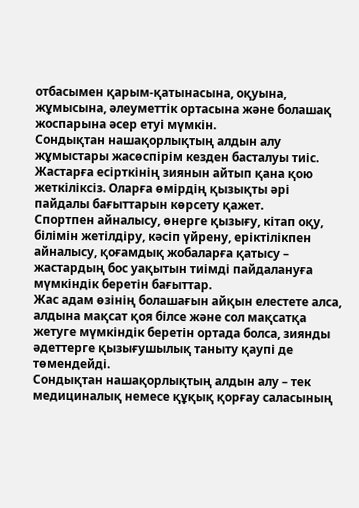отбасымен қарым-қатынасына, оқуына, жұмысына, әлеуметтік ортасына және болашақ жоспарына әсер етуі мүмкін.
Сондықтан нашақорлықтың алдын алу жұмыстары жасөспірім кезден басталуы тиіс.
Жастарға есірткінің зиянын айтып қана қою жеткіліксіз. Оларға өмірдің қызықты әрі пайдалы бағыттарын көрсету қажет.
Спортпен айналысу, өнерге қызығу, кітап оқу, білімін жетілдіру, кәсіп үйрену, еріктілікпен айналысу, қоғамдық жобаларға қатысу – жастардың бос уақытын тиімді пайдалануға мүмкіндік беретін бағыттар.
Жас адам өзінің болашағын айқын елестете алса, алдына мақсат қоя білсе және сол мақсатқа жетуге мүмкіндік беретін ортада болса, зиянды әдеттерге қызығушылық таныту қаупі де төмендейді.
Сондықтан нашақорлықтың алдын алу – тек медициналық немесе құқық қорғау саласының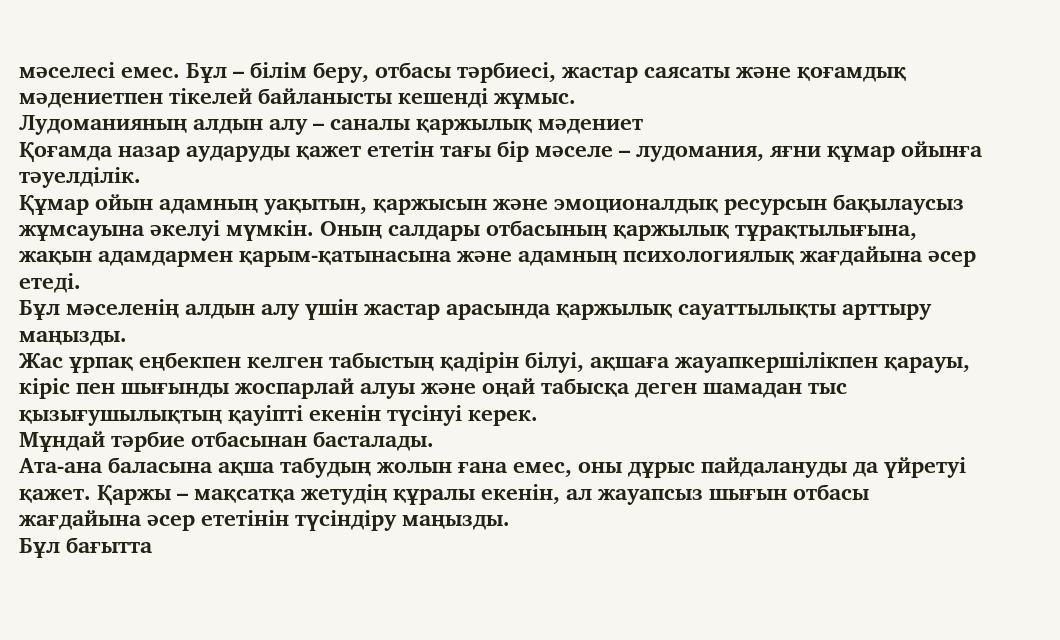мәселесі емес. Бұл – білім беру, отбасы тәрбиесі, жастар саясаты және қоғамдық мәдениетпен тікелей байланысты кешенді жұмыс.
Лудоманияның алдын алу – саналы қаржылық мәдениет
Қоғамда назар аударуды қажет ететін тағы бір мәселе – лудомания, яғни құмар ойынға тәуелділік.
Құмар ойын адамның уақытын, қаржысын және эмоционалдық ресурсын бақылаусыз жұмсауына әкелуі мүмкін. Оның салдары отбасының қаржылық тұрақтылығына, жақын адамдармен қарым-қатынасына және адамның психологиялық жағдайына әсер етеді.
Бұл мәселенің алдын алу үшін жастар арасында қаржылық сауаттылықты арттыру маңызды.
Жас ұрпақ еңбекпен келген табыстың қадірін білуі, ақшаға жауапкершілікпен қарауы, кіріс пен шығынды жоспарлай алуы және оңай табысқа деген шамадан тыс қызығушылықтың қауіпті екенін түсінуі керек.
Мұндай тәрбие отбасынан басталады.
Ата-ана баласына ақша табудың жолын ғана емес, оны дұрыс пайдалануды да үйретуі қажет. Қаржы – мақсатқа жетудің құралы екенін, ал жауапсыз шығын отбасы жағдайына әсер ететінін түсіндіру маңызды.
Бұл бағытта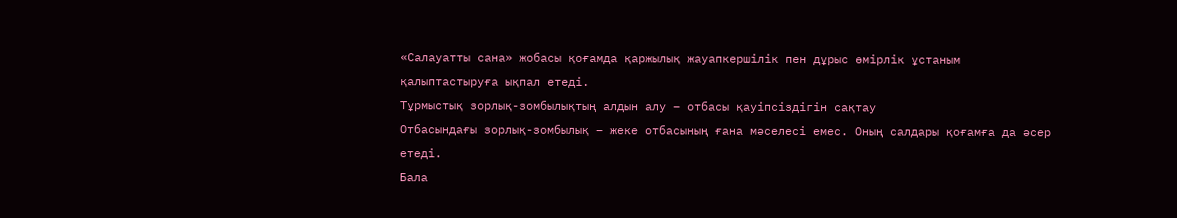«Салауатты сана» жобасы қоғамда қаржылық жауапкершілік пен дұрыс өмірлік ұстаным қалыптастыруға ықпал етеді.
Тұрмыстық зорлық-зомбылықтың алдын алу – отбасы қауіпсіздігін сақтау
Отбасындағы зорлық-зомбылық – жеке отбасының ғана мәселесі емес. Оның салдары қоғамға да әсер етеді.
Бала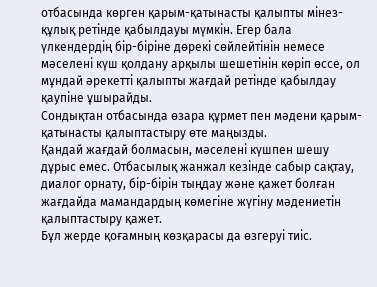отбасында көрген қарым-қатынасты қалыпты мінез-құлық ретінде қабылдауы мүмкін. Егер бала үлкендердің бір-біріне дөрекі сөйлейтінін немесе мәселені күш қолдану арқылы шешетінін көріп өссе, ол мұндай әрекетті қалыпты жағдай ретінде қабылдау қаупіне ұшырайды.
Сондықтан отбасында өзара құрмет пен мәдени қарым-қатынасты қалыптастыру өте маңызды.
Қандай жағдай болмасын, мәселені күшпен шешу дұрыс емес. Отбасылық жанжал кезінде сабыр сақтау, диалог орнату, бір-бірін тыңдау және қажет болған жағдайда мамандардың көмегіне жүгіну мәдениетін қалыптастыру қажет.
Бұл жерде қоғамның көзқарасы да өзгеруі тиіс.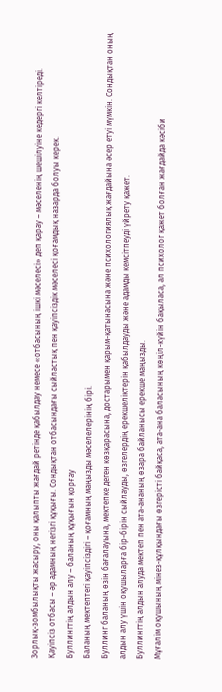Зорлық-зомбылықты жасыру, оны қалыпты жағдай ретінде қабылдау немесе «отбасының ішкі мәселесі» деп қарау – мәселенің шешілуіне кедергі келтіреді.
Қауіпсіз отбасы – әр адамның негізгі құқығы. Сондықтан отбасындағы сыйластық пен қауіпсіздік мәселесі қоғамдық назарда болуы керек.
Буллингтің алдын алу – баланың құқығын қорғау
Баланың мектептегі қауіпсіздігі – қоғамның маңызды мәселелерінің бірі.
Буллинг баланың өзін бағалауына, мектепке деген көзқарасына, достарымен қарым-қатынасына және психологиялық жағдайына әсер етуі мүмкін. Сондықтан оның алдын алу үшін оқушыларға бір-бірін сыйлауды, өзгелердің ерекшеліктерін қабылдауды және адамды кемсітпеуді үйрету қажет.
Буллингтің алдын алуда мектеп пен ата-ананың өзара байланысы ерекше маңызды.
Мұғалім оқушының мінез-құлқындағы өзгерісті байқаса, ата-ана баласының көңіл-күйін бақыласа, ал психолог қажет болған жағдайда кәсіби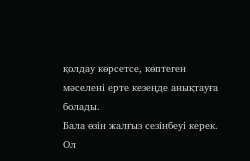қолдау көрсетсе, көптеген мәселені ерте кезеңде анықтауға болады.
Бала өзін жалғыз сезінбеуі керек. Ол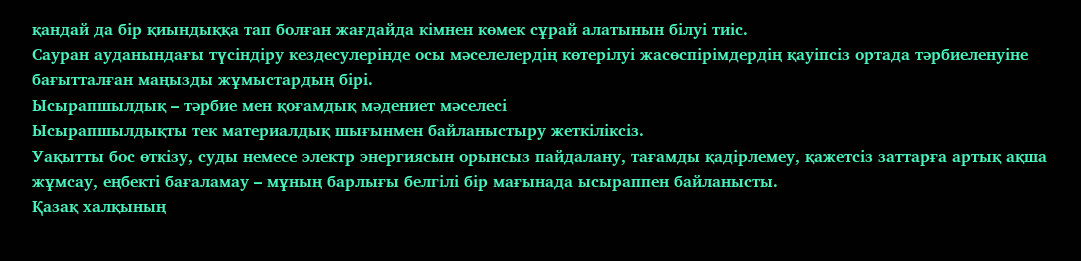қандай да бір қиындыққа тап болған жағдайда кімнен көмек сұрай алатынын білуі тиіс.
Сауран ауданындағы түсіндіру кездесулерінде осы мәселелердің көтерілуі жасөспірімдердің қауіпсіз ортада тәрбиеленуіне бағытталған маңызды жұмыстардың бірі.
Ысырапшылдық – тәрбие мен қоғамдық мәдениет мәселесі
Ысырапшылдықты тек материалдық шығынмен байланыстыру жеткіліксіз.
Уақытты бос өткізу, суды немесе электр энергиясын орынсыз пайдалану, тағамды қадірлемеу, қажетсіз заттарға артық ақша жұмсау, еңбекті бағаламау – мұның барлығы белгілі бір мағынада ысыраппен байланысты.
Қазақ халқының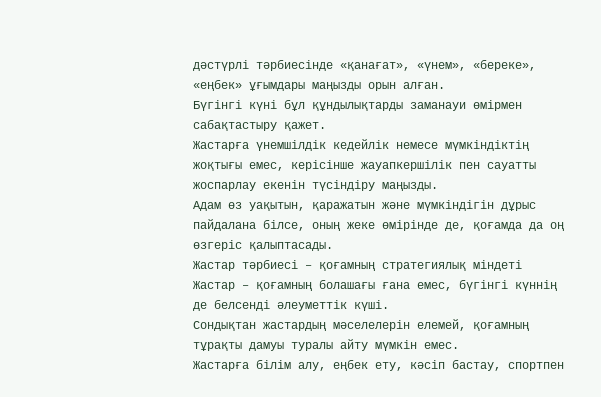дәстүрлі тәрбиесінде «қанағат», «үнем», «береке», «еңбек» ұғымдары маңызды орын алған.
Бүгінгі күні бұл құндылықтарды заманауи өмірмен сабақтастыру қажет.
Жастарға үнемшілдік кедейлік немесе мүмкіндіктің жоқтығы емес, керісінше жауапкершілік пен сауатты жоспарлау екенін түсіндіру маңызды.
Адам өз уақытын, қаражатын және мүмкіндігін дұрыс пайдалана білсе, оның жеке өмірінде де, қоғамда да оң өзгеріс қалыптасады.
Жастар тәрбиесі – қоғамның стратегиялық міндеті
Жастар – қоғамның болашағы ғана емес, бүгінгі күннің де белсенді әлеуметтік күші.
Сондықтан жастардың мәселелерін елемей, қоғамның тұрақты дамуы туралы айту мүмкін емес.
Жастарға білім алу, еңбек ету, кәсіп бастау, спортпен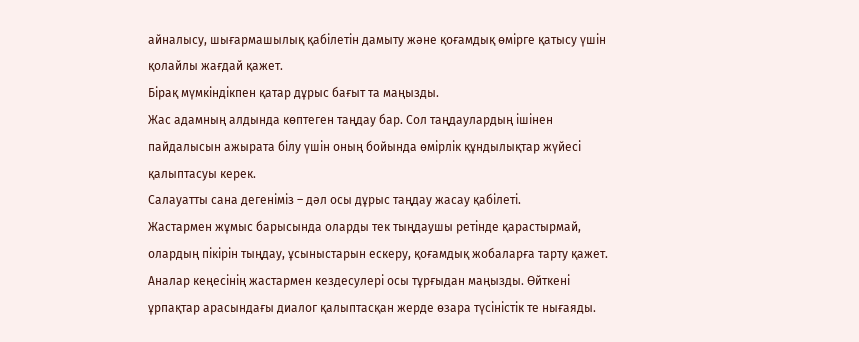айналысу, шығармашылық қабілетін дамыту және қоғамдық өмірге қатысу үшін қолайлы жағдай қажет.
Бірақ мүмкіндікпен қатар дұрыс бағыт та маңызды.
Жас адамның алдында көптеген таңдау бар. Сол таңдаулардың ішінен пайдалысын ажырата білу үшін оның бойында өмірлік құндылықтар жүйесі қалыптасуы керек.
Салауатты сана дегеніміз – дәл осы дұрыс таңдау жасау қабілеті.
Жастармен жұмыс барысында оларды тек тыңдаушы ретінде қарастырмай, олардың пікірін тыңдау, ұсыныстарын ескеру, қоғамдық жобаларға тарту қажет.
Аналар кеңесінің жастармен кездесулері осы тұрғыдан маңызды. Өйткені ұрпақтар арасындағы диалог қалыптасқан жерде өзара түсіністік те нығаяды.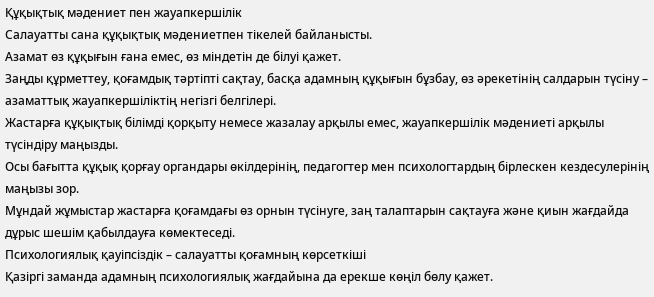Құқықтық мәдениет пен жауапкершілік
Салауатты сана құқықтық мәдениетпен тікелей байланысты.
Азамат өз құқығын ғана емес, өз міндетін де білуі қажет.
Заңды құрметтеу, қоғамдық тәртіпті сақтау, басқа адамның құқығын бұзбау, өз әрекетінің салдарын түсіну – азаматтық жауапкершіліктің негізгі белгілері.
Жастарға құқықтық білімді қорқыту немесе жазалау арқылы емес, жауапкершілік мәдениеті арқылы түсіндіру маңызды.
Осы бағытта құқық қорғау органдары өкілдерінің, педагогтер мен психологтардың бірлескен кездесулерінің маңызы зор.
Мұндай жұмыстар жастарға қоғамдағы өз орнын түсінуге, заң талаптарын сақтауға және қиын жағдайда дұрыс шешім қабылдауға көмектеседі.
Психологиялық қауіпсіздік – салауатты қоғамның көрсеткіші
Қазіргі заманда адамның психологиялық жағдайына да ерекше көңіл бөлу қажет.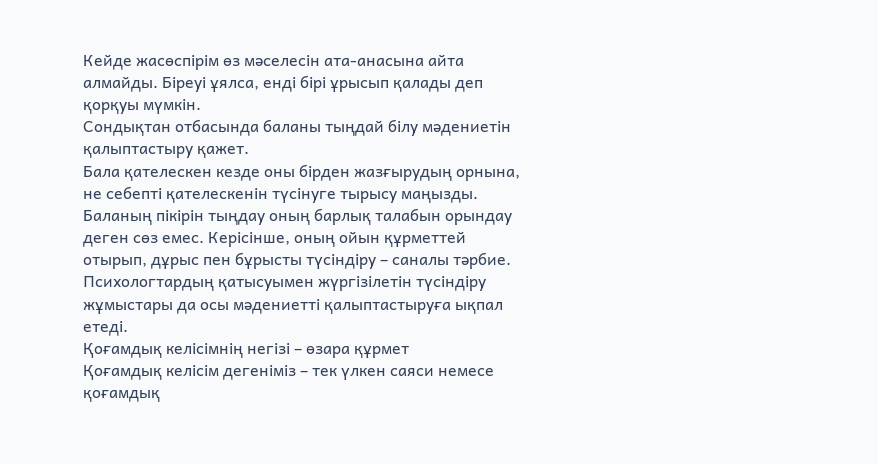Кейде жасөспірім өз мәселесін ата-анасына айта алмайды. Біреуі ұялса, енді бірі ұрысып қалады деп қорқуы мүмкін.
Сондықтан отбасында баланы тыңдай білу мәдениетін қалыптастыру қажет.
Бала қателескен кезде оны бірден жазғырудың орнына, не себепті қателескенін түсінуге тырысу маңызды.
Баланың пікірін тыңдау оның барлық талабын орындау деген сөз емес. Керісінше, оның ойын құрметтей отырып, дұрыс пен бұрысты түсіндіру – саналы тәрбие.
Психологтардың қатысуымен жүргізілетін түсіндіру жұмыстары да осы мәдениетті қалыптастыруға ықпал етеді.
Қоғамдық келісімнің негізі – өзара құрмет
Қоғамдық келісім дегеніміз – тек үлкен саяси немесе қоғамдық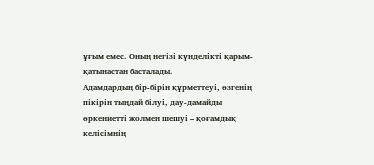ұғым емес. Оның негізі күнделікті қарым-қатынастан басталады.
Адамдардың бір-бірін құрметтеуі, өзгенің пікірін тыңдай білуі, дау-дамайды өркениетті жолмен шешуі – қоғамдық келісімнің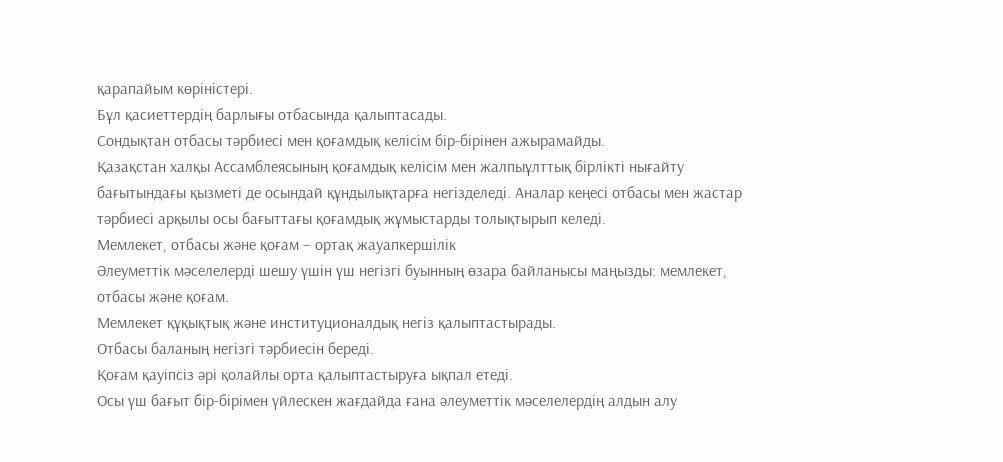қарапайым көріністері.
Бұл қасиеттердің барлығы отбасында қалыптасады.
Сондықтан отбасы тәрбиесі мен қоғамдық келісім бір-бірінен ажырамайды.
Қазақстан халқы Ассамблеясының қоғамдық келісім мен жалпыұлттық бірлікті нығайту бағытындағы қызметі де осындай құндылықтарға негізделеді. Аналар кеңесі отбасы мен жастар тәрбиесі арқылы осы бағыттағы қоғамдық жұмыстарды толықтырып келеді.
Мемлекет, отбасы және қоғам – ортақ жауапкершілік
Әлеуметтік мәселелерді шешу үшін үш негізгі буынның өзара байланысы маңызды: мемлекет, отбасы және қоғам.
Мемлекет құқықтық және институционалдық негіз қалыптастырады.
Отбасы баланың негізгі тәрбиесін береді.
Қоғам қауіпсіз әрі қолайлы орта қалыптастыруға ықпал етеді.
Осы үш бағыт бір-бірімен үйлескен жағдайда ғана әлеуметтік мәселелердің алдын алу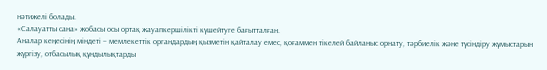нәтижелі болады.
«Салауатты сана» жобасы осы ортақ жауапкершілікті күшейтуге бағытталған.
Аналар кеңесінің міндеті – мемлекеттік органдардың қызметін қайталау емес, қоғаммен тікелей байланыс орнату, тәрбиелік және түсіндіру жұмыстарын жүргізу, отбасылық құндылықтарды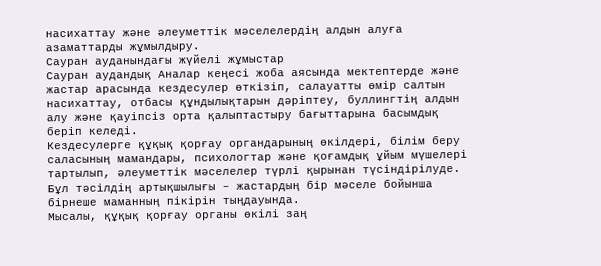насихаттау және әлеуметтік мәселелердің алдын алуға азаматтарды жұмылдыру.
Сауран ауданындағы жүйелі жұмыстар
Сауран аудандық Аналар кеңесі жоба аясында мектептерде және жастар арасында кездесулер өткізіп, салауатты өмір салтын насихаттау, отбасы құндылықтарын дәріптеу, буллингтің алдын алу және қауіпсіз орта қалыптастыру бағыттарына басымдық беріп келеді.
Кездесулерге құқық қорғау органдарының өкілдері, білім беру саласының мамандары, психологтар және қоғамдық ұйым мүшелері тартылып, әлеуметтік мәселелер түрлі қырынан түсіндірілуде.
Бұл тәсілдің артықшылығы – жастардың бір мәселе бойынша бірнеше маманның пікірін тыңдауында.
Мысалы, құқық қорғау органы өкілі заң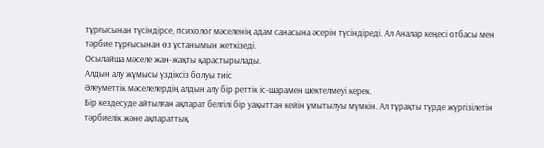тұрғысынан түсіндірсе, психолог мәселенің адам санасына әсерін түсіндіреді. Ал Аналар кеңесі отбасы мен тәрбие тұрғысынан өз ұстанымын жеткізеді.
Осылайша мәселе жан-жақты қарастырылады.
Алдын алу жұмысы үздіксіз болуы тиіс
Әлеуметтік мәселелердің алдын алу бір реттік іс-шарамен шектелмеуі керек.
Бір кездесуде айтылған ақпарат белгілі бір уақыттан кейін ұмытылуы мүмкін. Ал тұрақты түрде жүргізілетін тәрбиелік және ақпараттық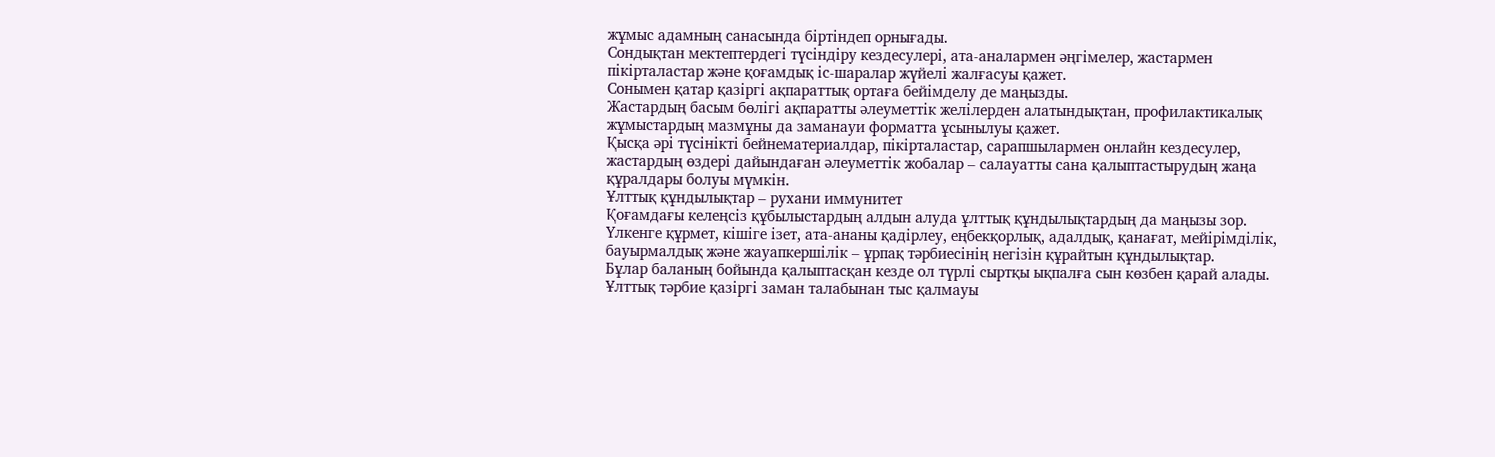жұмыс адамның санасында біртіндеп орнығады.
Сондықтан мектептердегі түсіндіру кездесулері, ата-аналармен әңгімелер, жастармен пікірталастар және қоғамдық іс-шаралар жүйелі жалғасуы қажет.
Сонымен қатар қазіргі ақпараттық ортаға бейімделу де маңызды.
Жастардың басым бөлігі ақпаратты әлеуметтік желілерден алатындықтан, профилактикалық жұмыстардың мазмұны да заманауи форматта ұсынылуы қажет.
Қысқа әрі түсінікті бейнематериалдар, пікірталастар, сарапшылармен онлайн кездесулер, жастардың өздері дайындаған әлеуметтік жобалар – салауатты сана қалыптастырудың жаңа құралдары болуы мүмкін.
Ұлттық құндылықтар – рухани иммунитет
Қоғамдағы келеңсіз құбылыстардың алдын алуда ұлттық құндылықтардың да маңызы зор.
Үлкенге құрмет, кішіге ізет, ата-ананы қадірлеу, еңбекқорлық, адалдық, қанағат, мейірімділік, бауырмалдық және жауапкершілік – ұрпақ тәрбиесінің негізін құрайтын құндылықтар.
Бұлар баланың бойында қалыптасқан кезде ол түрлі сыртқы ықпалға сын көзбен қарай алады.
Ұлттық тәрбие қазіргі заман талабынан тыс қалмауы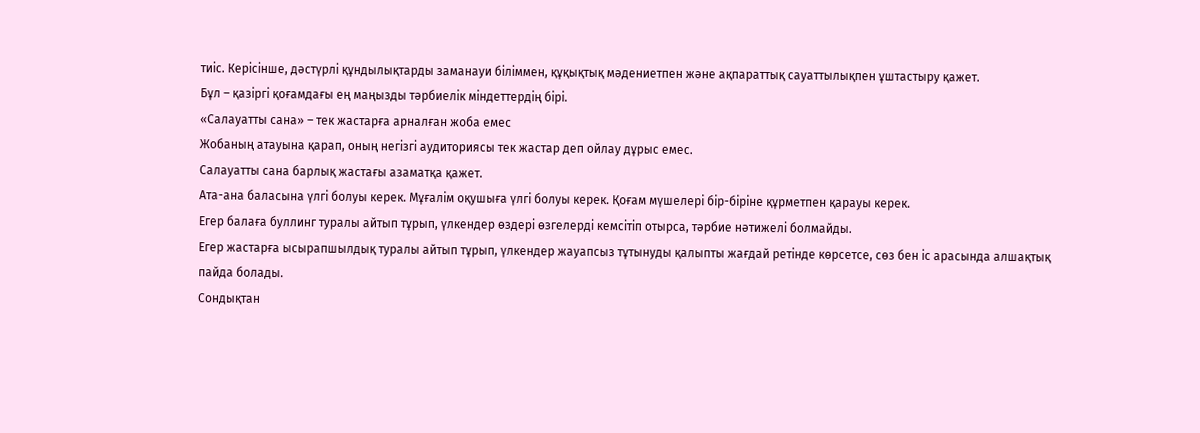тиіс. Керісінше, дәстүрлі құндылықтарды заманауи біліммен, құқықтық мәдениетпен және ақпараттық сауаттылықпен ұштастыру қажет.
Бұл – қазіргі қоғамдағы ең маңызды тәрбиелік міндеттердің бірі.
«Салауатты сана» – тек жастарға арналған жоба емес
Жобаның атауына қарап, оның негізгі аудиториясы тек жастар деп ойлау дұрыс емес.
Салауатты сана барлық жастағы азаматқа қажет.
Ата-ана баласына үлгі болуы керек. Мұғалім оқушыға үлгі болуы керек. Қоғам мүшелері бір-біріне құрметпен қарауы керек.
Егер балаға буллинг туралы айтып тұрып, үлкендер өздері өзгелерді кемсітіп отырса, тәрбие нәтижелі болмайды.
Егер жастарға ысырапшылдық туралы айтып тұрып, үлкендер жауапсыз тұтынуды қалыпты жағдай ретінде көрсетсе, сөз бен іс арасында алшақтық пайда болады.
Сондықтан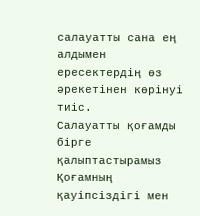салауатты сана ең алдымен ересектердің өз әрекетінен көрінуі тиіс.
Салауатты қоғамды бірге қалыптастырамыз
Қоғамның қауіпсіздігі мен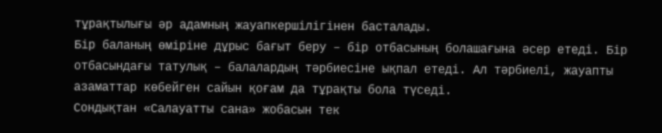тұрақтылығы әр адамның жауапкершілігінен басталады.
Бір баланың өміріне дұрыс бағыт беру – бір отбасының болашағына әсер етеді. Бір отбасындағы татулық – балалардың тәрбиесіне ықпал етеді. Ал тәрбиелі, жауапты азаматтар көбейген сайын қоғам да тұрақты бола түседі.
Сондықтан «Салауатты сана» жобасын тек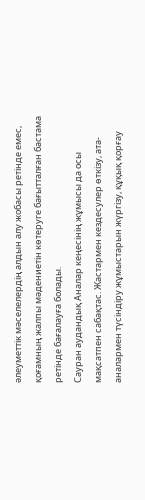әлеуметтік мәселелердің алдын алу жобасы ретінде емес, қоғамның жалпы мәдениетін көтеруге бағытталған бастама ретінде бағалауға болады.
Сауран аудандық Аналар кеңесінің жұмысы да осы мақсатпен сабақтас. Жастармен кездесулер өткізу, ата-аналармен түсіндіру жұмыстарын жүргізу, құқық қорғау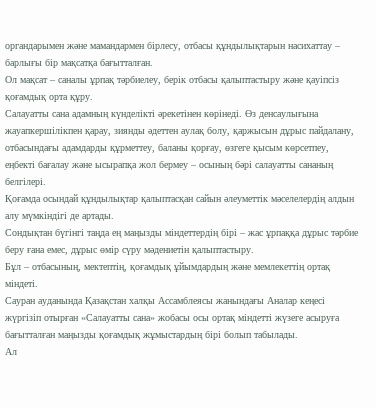органдарымен және мамандармен бірлесу, отбасы құндылықтарын насихаттау – барлығы бір мақсатқа бағытталған.
Ол мақсат – саналы ұрпақ тәрбиелеу, берік отбасы қалыптастыру және қауіпсіз қоғамдық орта құру.
Салауатты сана адамның күнделікті әрекетінен көрінеді. Өз денсаулығына жауапкершілікпен қарау, зиянды әдеттен аулақ болу, қаржысын дұрыс пайдалану, отбасындағы адамдарды құрметтеу, баланы қорғау, өзгеге қысым көрсетпеу, еңбекті бағалау және ысырапқа жол бермеу – осының бәрі салауатты сананың белгілері.
Қоғамда осындай құндылықтар қалыптасқан сайын әлеуметтік мәселелердің алдын алу мүмкіндігі де артады.
Сондықтан бүгінгі таңда ең маңызды міндеттердің бірі – жас ұрпаққа дұрыс тәрбие беру ғана емес, дұрыс өмір сүру мәдениетін қалыптастыру.
Бұл – отбасының, мектептің, қоғамдық ұйымдардың және мемлекеттің ортақ міндеті.
Сауран ауданында Қазақстан халқы Ассамблеясы жанындағы Аналар кеңесі жүргізіп отырған «Салауатты сана» жобасы осы ортақ міндетті жүзеге асыруға бағытталған маңызды қоғамдық жұмыстардың бірі болып табылады.
Ал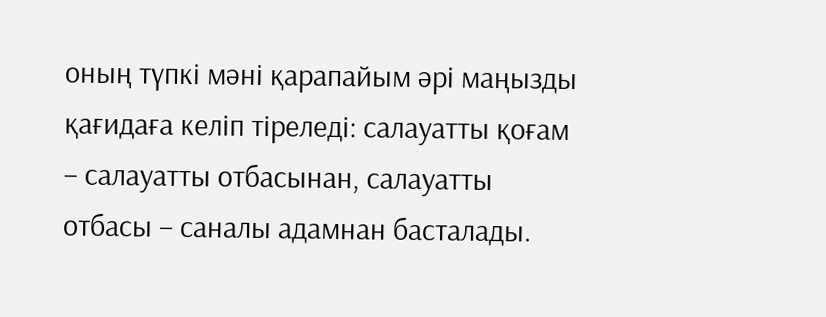оның түпкі мәні қарапайым әрі маңызды қағидаға келіп тіреледі: салауатты қоғам – салауатты отбасынан, салауатты отбасы – саналы адамнан басталады.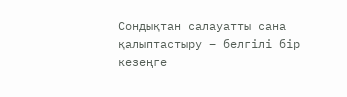Сондықтан салауатты сана қалыптастыру – белгілі бір кезеңге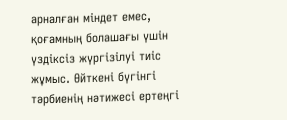арналған міндет емес, қоғамның болашағы үшін үздіксіз жүргізілуі тиіс жұмыс. Өйткені бүгінгі тәрбиенің нәтижесі ертеңгі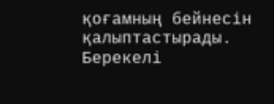қоғамның бейнесін қалыптастырады.
Берекелі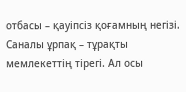отбасы – қауіпсіз қоғамның негізі. Саналы ұрпақ – тұрақты мемлекеттің тірегі. Ал осы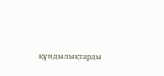құндылықтарды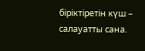біріктіретін күш – салауатты сана.